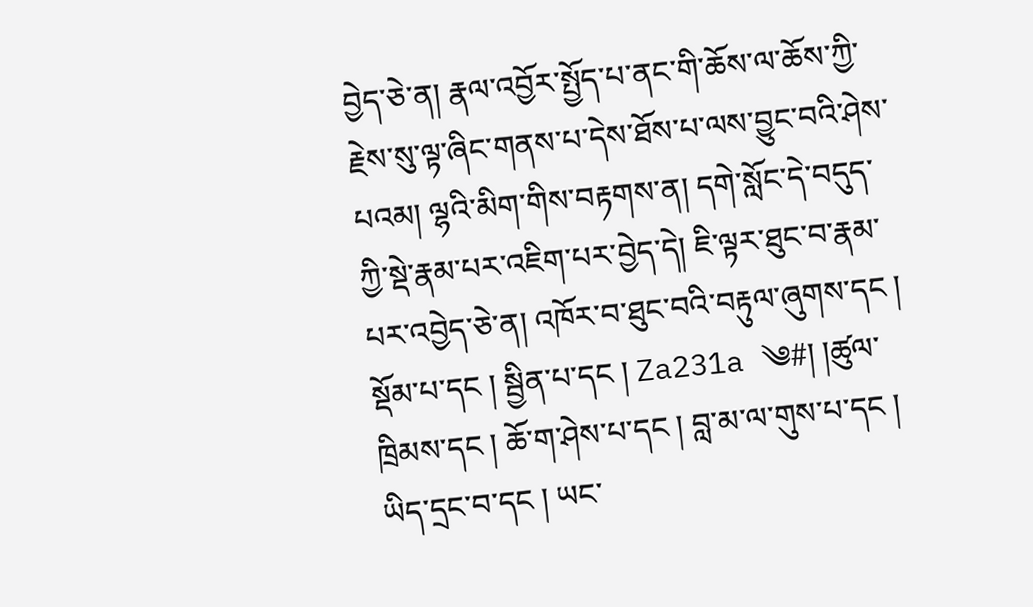བྱེད་ཅེ་ན། རྣལ་འབྱོར་སྤྱོད་པ་ནང་གི་ཆོས་ལ་ཆོས་ཀྱི་རྗེས་སུ་ལྟ་ཞིང་གནས་པ་དེས་ཐོས་པ་ལས་བྱུང་བའི་ཤེས་པའམ། ལྷའི་མིག་གིས་བརྟགས་ན། དགེ་སློང་དེ་བདུད་ཀྱི་སྡེ་རྣམ་པར་འཇིག་པར་བྱེད་དེ། ཇི་ལྟར་ཐུང་བ་རྣམ་པར་འབྱེད་ཅེ་ན། འཁོར་བ་ཐུང་བའི་བརྟུལ་ཞུགས་དང ། སྡོམ་པ་དང ། སྦྱིན་པ་དང ། Za231a ༄#། །ཚུལ་ཁྲིམས་དང ། ཆོ་ག་ཤེས་པ་དང ། བླ་མ་ལ་གུས་པ་དང ། ཡིད་དྲང་བ་དང ། ཡང་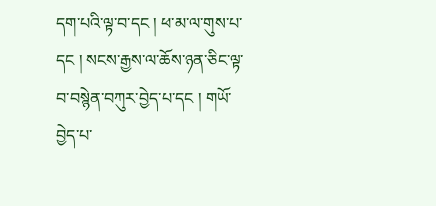དག་པའི་ལྟ་བ་དང ། ཕ་མ་ལ་གུས་པ་དང ། སངས་རྒྱས་ལ་ཆོས་ཉན་ཅིང་ལྟ་བ་བསྙེན་བཀུར་བྱེད་པ་དང ། གཡོ་བྱེད་པ་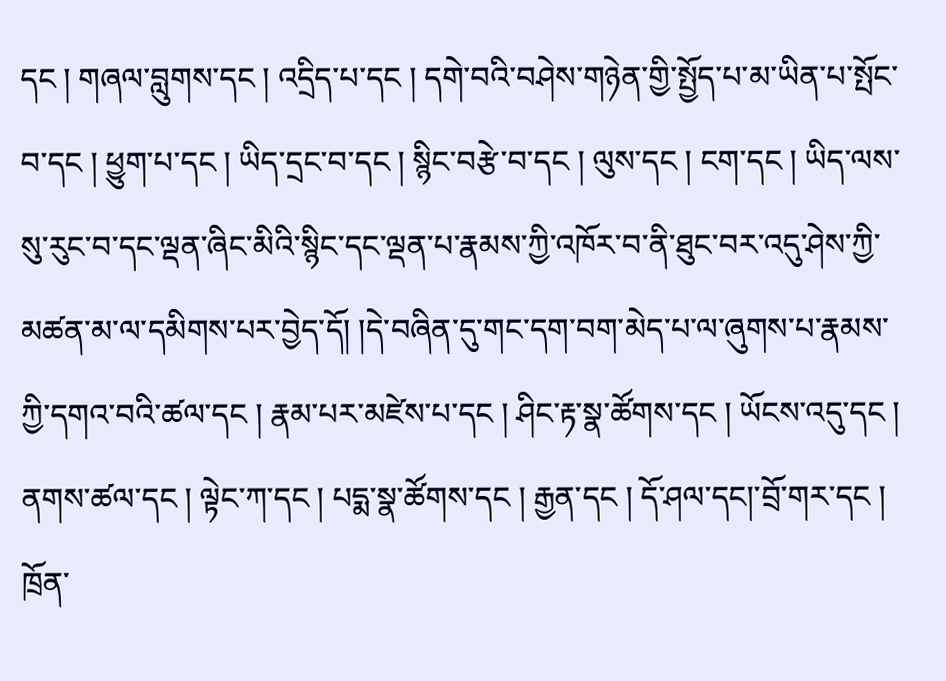དང ། གཞལ་བླུགས་དང ། འདྲིད་པ་དང ། དགེ་བའི་བཤེས་གཉེན་གྱི་སྤྱོད་པ་མ་ཡིན་པ་སྤོང་བ་དང ། ཕྱུག་པ་དང ། ཡིད་དྲང་བ་དང ། སྙིང་བརྩེ་བ་དང ། ལུས་དང ། ངག་དང ། ཡིད་ལས་སུ་རུང་བ་དང་ལྡན་ཞིང་མིའི་སྙིང་དང་ལྡན་པ་རྣམས་ཀྱི་འཁོར་བ་ནི་ཐུང་བར་འདུ་ཤེས་ཀྱི་མཚན་མ་ལ་དམིགས་པར་བྱེད་དོ། །དེ་བཞིན་དུ་གང་དག་བག་མེད་པ་ལ་ཞུགས་པ་རྣམས་ཀྱི་དགའ་བའི་ཚལ་དང ། རྣམ་པར་མཛེས་པ་དང ། ཤིང་རྟ་སྣ་ཚོགས་དང ། ཡོངས་འདུ་དང ། ནགས་ཚལ་དང ། ལྟེང་ཀ་དང ། པདྨ་སྣ་ཚོགས་དང ། རྒྱན་དང ། དོ་ཤལ་དང།་བྲོ་གར་དང ། ཁྲོན་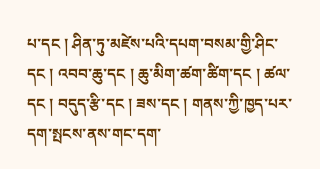པ་དང ། ཤིན་ཏུ་མཛེས་པའི་དཔག་བསམ་གྱི་ཤིང་དང ། འབབ་ཆུ་དང ། ཆུ་མིག་ཚག་ཚིག་དང ། ཚལ་དང ། བདུད་རྩི་དང ། ཟས་དང ། གནས་ཀྱི་ཁྱད་པར་དག་སྤངས་ནས་གང་དག་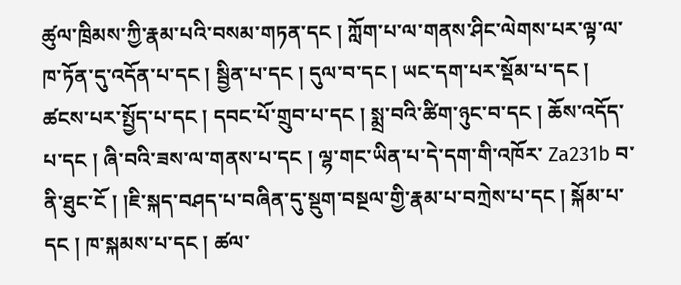ཚུལ་ཁྲིམས་ཀྱི་རྣམ་པའི་བསམ་གཏན་དང ། ཀློག་པ་ལ་གནས་ཤིང་ལེགས་པར་ལྟ་ལ་ཁ་ཏོན་དུ་འདོན་པ་དང ། སྦྱིན་པ་དང ། དུལ་བ་དང ། ཡང་དག་པར་སྡོམ་པ་དང ། ཚངས་པར་སྤྱོད་པ་དང ། དབང་པོ་གྲུབ་པ་དང ། སྨྲ་བའི་ཚིག་ཉུང་བ་དང ། ཆོས་འདོད་པ་དང ། ཞི་བའི་ཟས་ལ་གནས་པ་དང ། ལྷ་གང་ཡིན་པ་དེ་དག་གི་འཁོར་ Za231b བ་ནི་ཐུང་ངོ ། །ཇི་སྐད་བཤད་པ་བཞིན་དུ་སྡུག་བསྔལ་གྱི་རྣམ་པ་བཀྲེས་པ་དང ། སྐོམ་པ་དང ། ཁ་སྐམས་པ་དང ། ཚལ་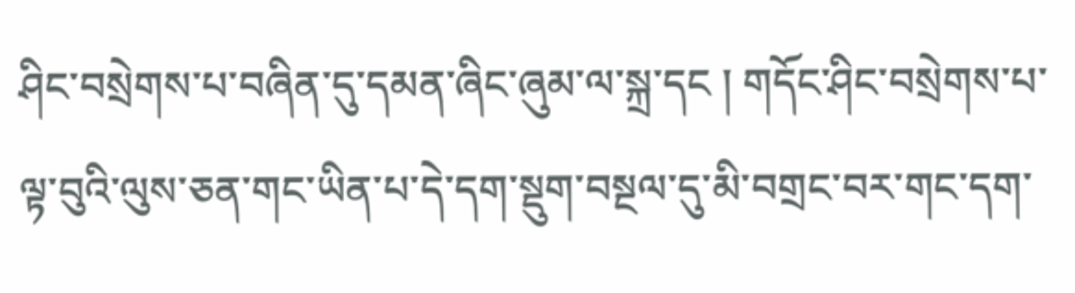ཤིང་བསྲེགས་པ་བཞིན་དུ་དམན་ཞིང་ཞུམ་ལ་སྐྲ་དང ། གདོང་ཤིང་བསྲེགས་པ་ལྟ་བུའི་ལུས་ཅན་གང་ཡིན་པ་དེ་དག་སྡུག་བསྔལ་དུ་མི་བགྲང་བར་གང་དག་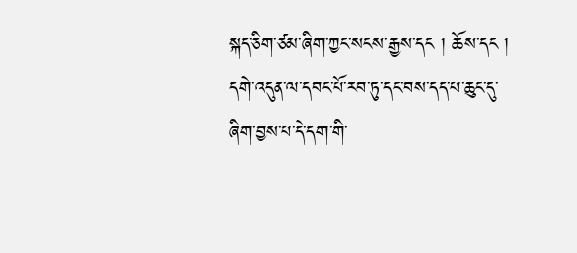སྐད་ཅིག་ཙམ་ཞིག་ཀྱང་སངས་རྒྱས་དང ། ཆོས་དང ། དགེ་འདུན་ལ་དབང་པོ་རབ་ཏུ་དང་བས་དད་པ་ཆུང་དུ་ཞིག་བྱས་པ་དེ་དག་གི་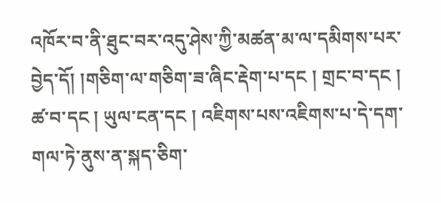འཁོར་བ་ནི་ཐུང་བར་འདུ་ཤེས་ཀྱི་མཚན་མ་ལ་དམིགས་པར་བྱེད་དོ། །གཅིག་ལ་གཅིག་ཟ་ཞིང་རྡེག་པ་དང ། གྲང་བ་དང ། ཚ་བ་དང ། ཡུལ་ངན་དང ། འཇིགས་པས་འཇིགས་པ་དེ་དག་གལ་ཏེ་ནུས་ན་སྐད་ཅིག་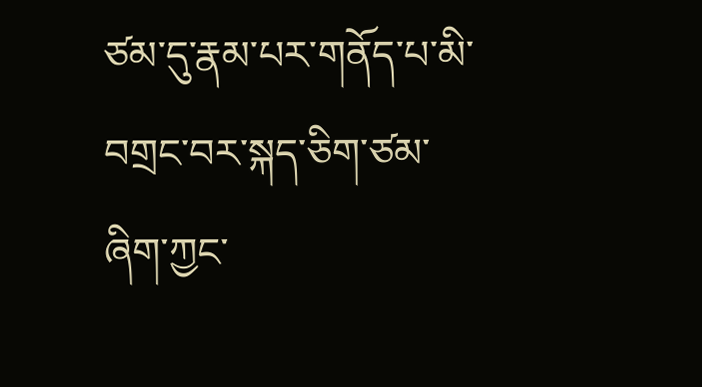ཙམ་དུ་རྣམ་པར་གནོད་པ་མི་བགྲང་བར་སྐད་ཅིག་ཙམ་ཞིག་ཀྱང་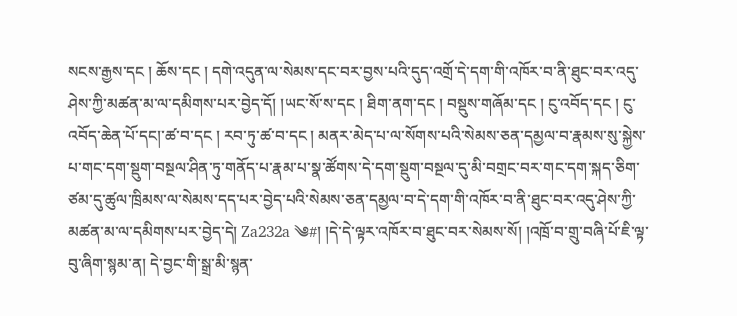སངས་རྒྱས་དང ། ཆོས་དང ། དགེ་འདུན་ལ་སེམས་དང་བར་བྱས་པའི་དུད་འགྲོ་དེ་དག་གི་འཁོར་བ་ནི་ཐུང་བར་འདུ་ཤེས་ཀྱི་མཚན་མ་ལ་དམིགས་པར་བྱེད་དོ། །ཡང་སོ་ས་དང ། ཐིག་ནག་དང ། བསྡུས་གཞོམ་དང ། ངུ་འབོད་དང ། ངུ་འབོད་ཆེན་པོ་དང།་ཚ་བ་དང ། རབ་ཏུ་ཚ་བ་དང ། མནར་མེད་པ་ལ་སོགས་པའི་སེམས་ཅན་དམྱལ་བ་རྣམས་སུ་སྐྱེས་པ་གང་དག་སྡུག་བསྔལ་ཤིན་ཏུ་གནོད་པ་རྣམ་པ་སྣ་ཚོགས་དེ་དག་སྡུག་བསྔལ་དུ་མི་བགྲང་བར་གང་དག་སྐད་ཅིག་ཙམ་དུ་ཚུལ་ཁྲིམས་ལ་སེམས་དད་པར་བྱེད་པའི་སེམས་ཅན་དམྱལ་བ་དེ་དག་གི་འཁོར་བ་ནི་ཐུང་བར་འདུ་ཤེས་ཀྱི་མཚན་མ་ལ་དམིགས་པར་བྱེད་དེ། Za232a ༄#། །དེ་དེ་ལྟར་འཁོར་བ་ཐུང་བར་སེམས་སོ། །འཁྲོ་བ་གྲུ་བཞི་པོ་ཇི་ལྟ་བུ་ཞིག་སྙམ་ན། དེ་བྱང་གི་སྒྲ་མི་སྙན་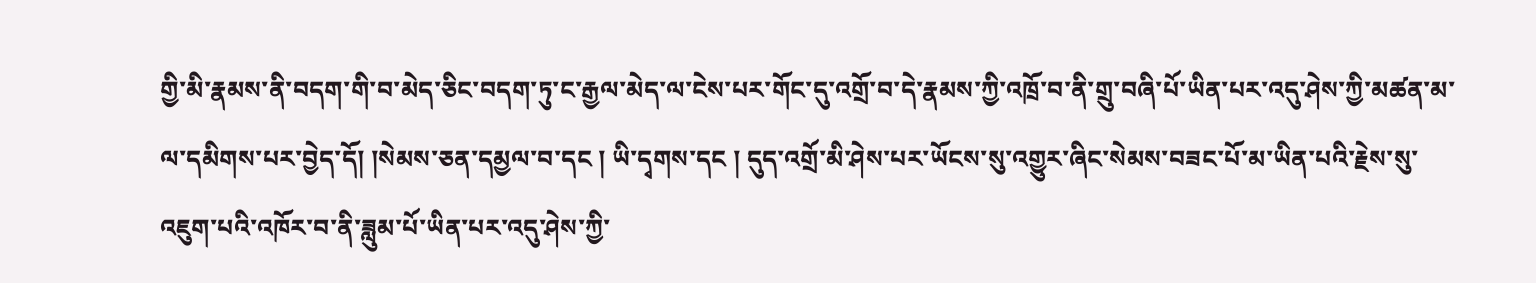གྱི་མི་རྣམས་ནི་བདག་གི་བ་མེད་ཅིང་བདག་ཏུ་ང་རྒྱལ་མེད་ལ་ངེས་པར་གོང་དུ་འགྲོ་བ་དེ་རྣམས་ཀྱི་འཁྲོ་བ་ནི་གྲུ་བཞི་པོ་ཡིན་པར་འདུ་ཤེས་ཀྱི་མཚན་མ་ལ་དམིགས་པར་བྱེད་དོ། །སེམས་ཅན་དམྱལ་བ་དང ། ཡི་དྭགས་དང ། དུད་འགྲོ་མི་ཤེས་པར་ཡོངས་སུ་འགྱུར་ཞིང་སེམས་བཟང་པོ་མ་ཡིན་པའི་རྗེས་སུ་འཇུག་པའི་འཁོར་བ་ནི་ཟླུམ་པོ་ཡིན་པར་འདུ་ཤེས་ཀྱི་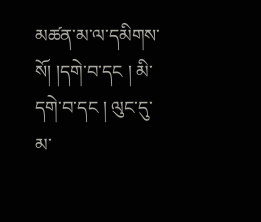མཚན་མ་ལ་དམིགས་སོ། །དགེ་བ་དང ། མི་དགེ་བ་དང ། ལུང་དུ་མ་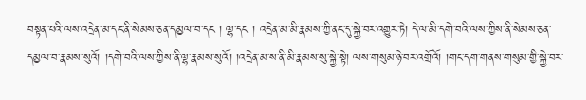བསྟན་པའི་ལས་འདྲེན་མ་དང་ནི་སེམས་ཅན་དམྱལ་བ་དང ། ལྷ་དང ། འདྲེན་མ་མི་རྣམས་ཀྱི་ནང་དུ་སྐྱེ་བར་འགྱུར་ཏེ། དེ་ལ་མི་དགེ་བའི་ལས་ཀྱིས་ནི་སེམས་ཅན་དམྱལ་བ་རྣམས་སུའོ། །དགེ་བའི་ལས་ཀྱིས་ནི་ལྷ་རྣམས་སུའོ། །འདྲེན་མ་ས་ནི་མི་རྣམས་སུ་སྐྱེ་སྟེ། ལས་གསུམ་ཉེ་བར་འགྲོའོ། །གང་དག་གནས་གསུམ་གྱི་སྐྱེ་བར་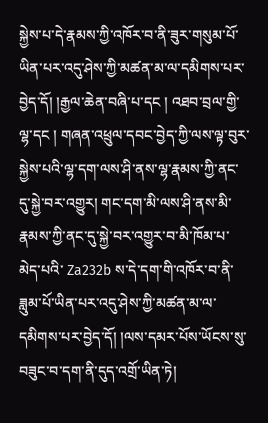སྐྱེས་པ་དེ་རྣམས་ཀྱི་འཁོར་བ་ནི་ཟུར་གསུམ་པོ་ཡིན་པར་འདུ་ཤེས་ཀྱི་མཚན་མ་ལ་དམིགས་པར་བྱེད་དོ། །རྒྱལ་ཆེན་བཞི་པ་དང ། འཐབ་བྲལ་གྱི་ལྷ་དང ། གཞན་འཕྲུལ་དབང་བྱེད་ཀྱི་ལས་ལྟ་བུར་སྐྱེས་པའི་ལྷ་དག་ལས་ཤི་ནས་ལྷ་རྣམས་ཀྱི་ནང་དུ་སྐྱེ་བར་འགྱུར། གང་དག་མི་ལས་ཤི་ནས་མི་རྣམས་ཀྱི་ནང་དུ་སྐྱེ་བར་འགྱུར་བ་མི་ཁོམ་པ་མེད་པའི་ Za232b ས་དེ་དག་གི་འཁོར་བ་ནི་ཟླུམ་པོ་ཡིན་པར་འདུ་ཤེས་ཀྱི་མཚན་མ་ལ་དམིགས་པར་བྱེད་དོ། །ལས་དམར་པོས་ཡོངས་སུ་བཟུང་བ་དག་ནི་དུད་འགྲོ་ཡིན་ཏེ།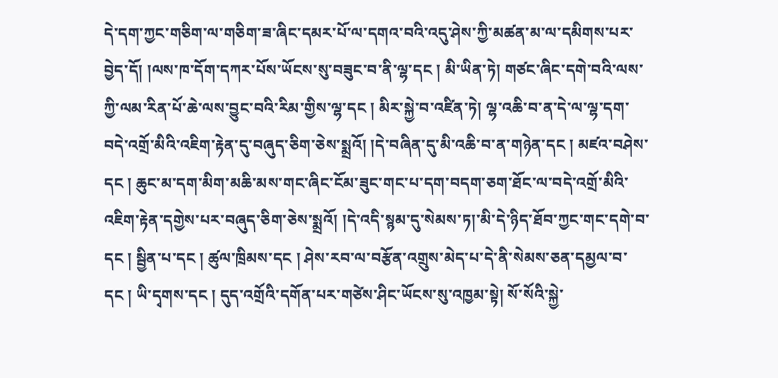དེ་དག་ཀྱང་གཅིག་ལ་གཅིག་ཟ་ཞིང་དམར་པོ་ལ་དགའ་བའི་འདུ་ཤེས་ཀྱི་མཚན་མ་ལ་དམིགས་པར་བྱེད་དོ། །ལས་ཁ་དོག་དཀར་པོས་ཡོངས་སུ་བཟུང་བ་ནི་ལྷ་དང ། མི་ཡིན་ཏེ། གཙང་ཞིང་དགེ་བའི་ལས་ཀྱི་ལམ་རིན་པོ་ཆེ་ལས་བྱུང་བའི་རིམ་གྱིས་ལྷ་དང ། མིར་སྐྱེ་བ་འཛིན་ཏེ། ལྷ་འཆི་བ་ན་དེ་ལ་ལྷ་དག་བདེ་འགྲོ་མིའི་འཇིག་རྟེན་དུ་བཞུད་ཅིག་ཅེས་སྨྲའོ། །དེ་བཞིན་དུ་མི་འཆི་བ་ན་གཉེན་དང ། མཛའ་བཤེས་དང ། ཆུང་མ་དག་མིག་མཆི་མས་གང་ཞིང་ངོམ་ཟུང་གང་པ་དག་བདག་ཅག་ཐོང་ལ་བདེ་འགྲོ་མིའི་འཇིག་རྟེན་དགྱེས་པར་བཞུད་ཅིག་ཅེས་སྨྲའོ། །དེ་འདི་སྙམ་དུ་སེམས་ཏ།་མི་དེ་ཉིད་ཐོབ་ཀྱང་གང་དགེ་བ་དང ། སྦྱིན་པ་དང ། ཚུལ་ཁྲིམས་དང ། ཤེས་རབ་ལ་བརྩོན་འགྲུས་མེད་པ་དེ་ནི་སེམས་ཅན་དམྱལ་བ་དང ། ཡི་དྭགས་དང ། དུད་འགྲོའི་དགོན་པར་གཙེས་ཤིང་ཡོངས་སུ་འཁྱམ་སྟེ། སོ་སོའི་སྐྱེ་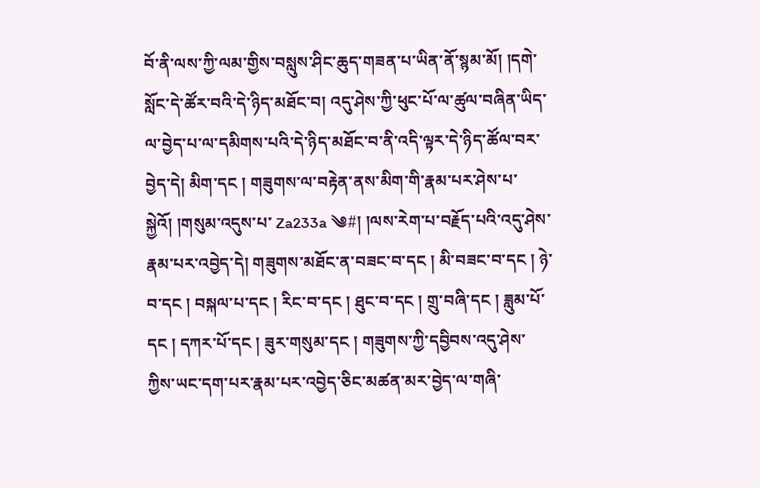བོ་ནི་ལས་ཀྱི་ལམ་གྱིས་བསླུས་ཤིང་ཆུད་གཟན་པ་ཡིན་ནོ་སྙམ་མོ། །དགེ་སློང་དེ་ཚོར་བའི་དེ་ཉིད་མཐོང་བ། འདུ་ཤེས་ཀྱི་ཕུང་པོ་ལ་ཚུལ་བཞིན་ཡིད་ལ་བྱེད་པ་ལ་དམིགས་པའི་དེ་ཉིད་མཐོང་བ་ནི་འདི་ལྟར་དེ་ཉིད་ཚོལ་བར་བྱེད་དེ། མིག་དང ། གཟུགས་ལ་བརྟེན་ནས་མིག་གི་རྣམ་པར་ཤེས་པ་སྐྱེའོ། །གསུམ་འདུས་པ་ Za233a ༄#། །ལས་རེག་པ་བརྗོད་པའི་འདུ་ཤེས་རྣམ་པར་འབྱེད་དེ། གཟུགས་མཐོང་ན་བཟང་བ་དང ། མི་བཟང་བ་དང ། ཉེ་བ་དང ། བསྐལ་པ་དང ། རིང་བ་དང ། ཐུང་བ་དང ། གྲུ་བཞི་དང ། ཟླུམ་པོ་དང ། དཀར་པོ་དང ། ཟུར་གསུམ་དང ། གཟུགས་ཀྱི་དབྱིབས་འདུ་ཤེས་ཀྱིས་ཡང་དག་པར་རྣམ་པར་འབྱེད་ཅིང་མཚན་མར་བྱེད་ལ་གཞི་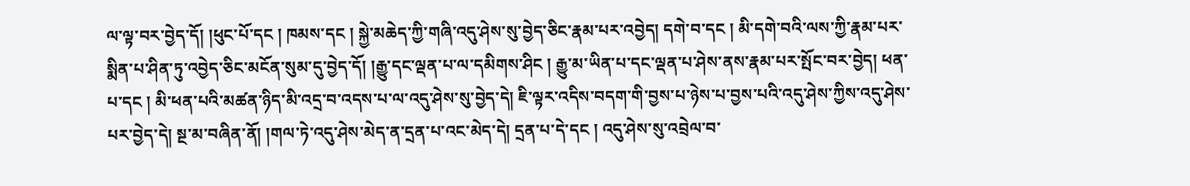ལ་ལྟ་བར་བྱེད་དོ། །ཕུང་པོ་དང ། ཁམས་དང ། སྐྱེ་མཆེད་ཀྱི་གཞི་འདུ་ཤེས་སུ་བྱེད་ཅིང་རྣམ་པར་འབྱེད། དགེ་བ་དང ། མི་དགེ་བའི་ལས་ཀྱི་རྣམ་པར་སྨིན་པ་ཤིན་ཏུ་འབྱེད་ཅིང་མངོན་སུམ་དུ་བྱེད་དོ། །རྒྱུ་དང་ལྡན་པ་ལ་དམིགས་ཤིང ། རྒྱུ་མ་ཡིན་པ་དང་ལྡན་པ་ཤེས་ནས་རྣམ་པར་སྤོང་བར་བྱེད། ཕན་པ་དང ། མི་ཕན་པའི་མཚན་ཉིད་མི་འདྲ་བ་འདས་པ་ལ་འདུ་ཤེས་སུ་བྱེད་དེ། ཇི་ལྟར་འདིས་བདག་གི་བྱས་པ་ཉེས་པ་བྱས་པའི་འདུ་ཤེས་ཀྱིས་འདུ་ཤེས་པར་བྱེད་དེ། སྔ་མ་བཞིན་ནོ། །གལ་ཏེ་འདུ་ཤེས་མེད་ན་དྲན་པ་འང་མེད་དེ། དྲན་པ་དེ་དང ། འདུ་ཤེས་སུ་འབྲེལ་བ་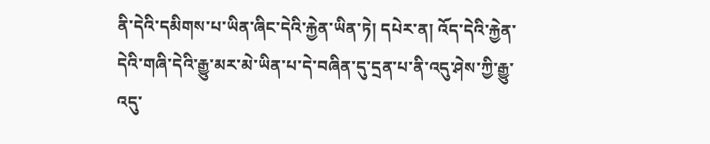ནི་དེའི་དམིགས་པ་ཡིན་ཞིང་དེའི་རྐྱེན་ཡིན་ཏེ། དཔེར་ན། འོད་དེའི་རྐྱེན་དེའི་གཞི་དེའི་རྒྱུ་མར་མེ་ཡིན་པ་དེ་བཞིན་དུ་དྲན་པ་ནི་འདུ་ཤེས་ཀྱི་རྒྱུ་འདུ་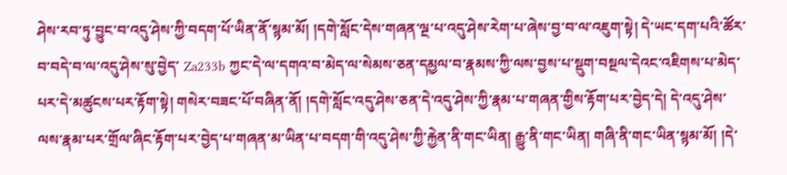ཤེས་རབ་ཏུ་བྱུང་བ་འདུ་ཤེས་ཀྱི་བདག་པོ་ཡིན་ནོ་སྙམ་མོ། །དགེ་སློང་དེས་གཞན་ལྔ་པ་འདུ་ཤེས་རེག་པ་ཞེས་བྱ་བ་ལ་འཇུག་སྟེ། དེ་ཡང་དག་པའི་ཚོར་བ་བདེ་བ་ལ་འདུ་ཤེས་སུ་བྱེད་ Za233b ཀྱང་དེ་ལ་དགའ་བ་མེད་ལ་སེམས་ཅན་དམྱལ་བ་རྣམས་ཀྱི་ལས་བྱས་པ་སྡུག་བསྔལ་དེའང་འཇིགས་པ་མེད་པར་དེ་མཚུངས་པར་རྟོག་སྟེ། གསེར་བཟང་པོ་བཞིན་ནོ། །དགེ་སློང་འདུ་ཤེས་ཅན་དེ་འདུ་ཤེས་ཀྱི་རྣམ་པ་གཞན་གྱིས་རྟོག་པར་བྱེད་དེ། དེ་འདུ་ཤེས་ལས་རྣམ་པར་གྲོལ་ཞིང་རྟོག་པར་བྱེད་པ་གཞན་མ་ཡིན་པ་བདག་གི་འདུ་ཤེས་ཀྱི་རྐྱེན་ནི་གང་ཡིན། རྒྱུ་ནི་གང་ཡིན། གཞི་ནི་གང་ཡིན་སྙམ་མོ། །དེ་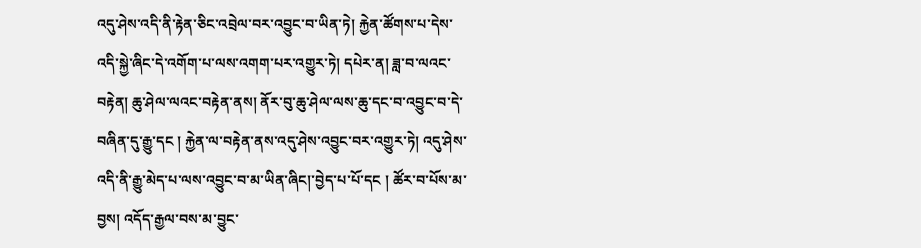འདུ་ཤེས་འདི་ནི་རྟེན་ཅིང་འབྲེལ་བར་འབྱུང་བ་ཡིན་ཏེ། རྐྱེན་ཚོགས་པ་དེས་འདི་སྐྱེ་ཞིང་དེ་འགོག་པ་ལས་འགག་པར་འགྱུར་ཏེ། དཔེར་ན། ཟླ་བ་ལའང་བརྟེན། ཆུ་ཤེལ་ལའང་བརྟེན་ནས། ནོར་བུ་ཆུ་ཤེལ་ལས་ཆུ་དང་བ་འབྱུང་བ་དེ་བཞིན་དུ་རྒྱུ་དང ། རྐྱེན་ལ་བརྟེན་ནས་འདུ་ཤེས་འབྱུང་བར་འགྱུར་ཏེ། འདུ་ཤེས་འདི་ནི་རྒྱུ་མེད་པ་ལས་འབྱུང་བ་མ་ཡིན་ཞིང།་བྱེད་པ་པོ་དང ། ཚོར་བ་པོས་མ་བྱས། འདོད་རྒྱལ་བས་མ་བྱུང་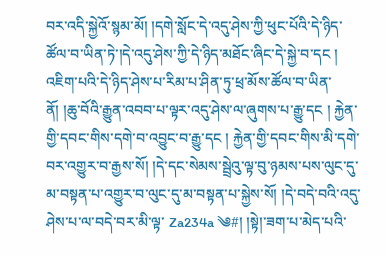བར་འདི་སྐྱེའོ་སྙམ་མོ། །དགེ་སློང་དེ་འདུ་ཤེས་ཀྱི་ཕུང་པོའི་དེ་ཉིད་ཚོལ་བ་ཡིན་ཏེ་།དེ་འདུ་ཤེས་ཀྱི་དེ་ཉིད་མཐོང་ཞིང་དེ་སྐྱེ་བ་དང ། འཇིག་པའི་དེ་ཉིད་ཤེས་པ་རིམ་པ་ཤིན་ཏུ་ཕྲ་མོས་ཚོལ་བ་ཡིན་ནོ། །ཆུ་བོའི་རྒྱུན་འབབ་པ་ལྟར་འདུ་ཤེས་ལ་ཞུགས་པ་རྒྱུ་དང ། རྐྱེན་གྱི་དབང་གིས་དགེ་བ་འབྱུང་བ་རྒྱུ་དང ། རྐྱེན་གྱི་དབང་གིས་མི་དགེ་བར་འགྱུར་བ་རྒྱས་སོ། །དེ་དང་སེམས་སྦྲེའུ་ལྟ་བུ་ཉམས་པས་ལུང་དུ་མ་བསྟན་པ་འགྱུར་བ་ལུང་དུ་མ་བསྟན་པ་སྐྱེས་སོ། །དེ་བདེ་བའི་འདུ་ཤེས་པ་ལ་བདེ་བར་མི་ལྟ་ Za234a ༄#། །སྟེ།་ཟག་པ་མེད་པའི་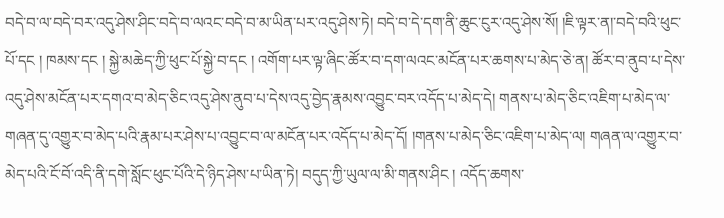བདེ་བ་ལ་བདེ་བར་འདུ་ཤེས་ཤིང་བདེ་བ་ལའང་བདེ་བ་མ་ཡིན་པར་འདུ་ཤེས་ཏེ། བདེ་བ་དེ་དག་ནི་ཆུང་ངུར་འདུ་ཤེས་སོ། །ཇི་ལྟར་ན།་བདེ་བའི་ཕུང་པོ་དང ། ཁམས་དང ། སྐྱེ་མཆེད་ཀྱི་ཕུང་པོ་སྐྱེ་བ་དང ། འགོག་པར་ལྟ་ཞིང་ཚོར་བ་དག་ལའང་མངོན་པར་ཆགས་པ་མེད་ཅེ་ན། ཚོར་བ་ནུབ་པ་དེས་འདུ་ཤེས་མངོན་པར་དགའ་བ་མེད་ཅིང་འདུ་ཤེས་ནུབ་པ་དེས་འདུ་བྱེད་རྣམས་འབྱུང་བར་འདོད་པ་མེད་དེ། གནས་པ་མེད་ཅིང་འཇིག་པ་མེད་ལ་གཞན་དུ་འགྱུར་བ་མེད་པའི་རྣམ་པར་ཤེས་པ་འབྱུང་བ་ལ་མངོན་པར་འདོད་པ་མེད་དོ། །གནས་པ་མེད་ཅིང་འཇིག་པ་མེད་ལ། གཞན་ལ་འགྱུར་བ་མེད་པའི་ངོ་བོ་འདི་ནི་དགེ་སློང་ཕུང་པོའི་དེ་ཉིད་ཤེས་པ་ཡིན་ཏེ། བདུད་ཀྱི་ཡུལ་ལ་མི་གནས་ཤིང ། འདོད་ཆགས་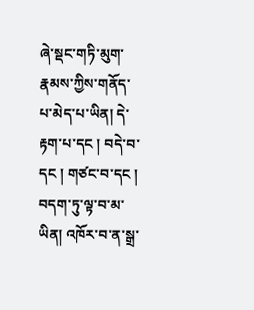ཞེ་སྡང་གཏི་མུག་རྣམས་ཀྱིས་གནོད་པ་མེད་པ་ཡིན། དེ་རྟག་པ་དང ། བདེ་བ་དང ། གཙང་བ་དང ། བདག་ཏུ་ལྟ་བ་མ་ཡིན། འཁོར་བ་ན་སྒྲ་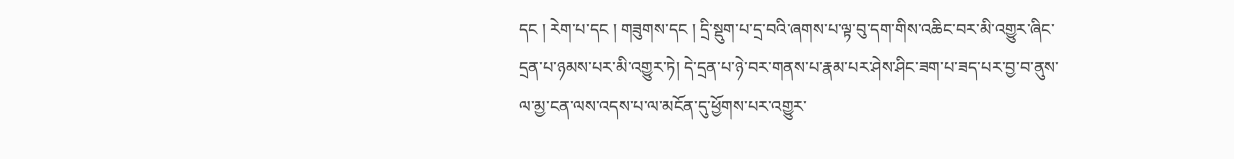དང ། རེག་པ་དང ། གཟུགས་དང ། དྲི་སྡུག་པ་དྲ་བའི་ཞགས་པ་ལྟ་བུ་དག་གིས་འཆིང་བར་མི་འགྱུར་ཞིང་དྲན་པ་ཉམས་པར་མི་འགྱུར་ཏེ། དེ་དྲན་པ་ཉེ་བར་གནས་པ་རྣམ་པར་ཤེས་ཤིང་ཟག་པ་ཟད་པར་བྱ་བ་ནུས་ལ་མྱ་ངན་ལས་འདས་པ་ལ་མངོན་དུ་ཕྱོགས་པར་འགྱུར་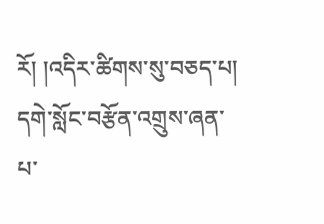རོ། །འདིར་ཚིགས་སུ་བཅད་པ། དགེ་སློང་བརྩོན་འགྲུས་ཞན་པ་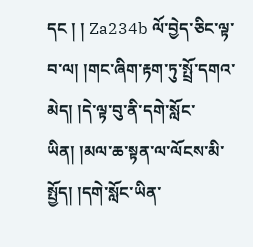དང ། ། Za234b ལོ་བྱེད་ཅིང་ལྟ་བ་ལ། །གང་ཞིག་རྟག་ཏུ་སྤྲོ་དགའ་མེད། །དེ་ལྟ་བུ་ནི་དགེ་སློང་ཡིན། །མལ་ཆ་སྟན་ལ་ལོངས་མི་སྤྱོད། །དགེ་སློང་ཡིན་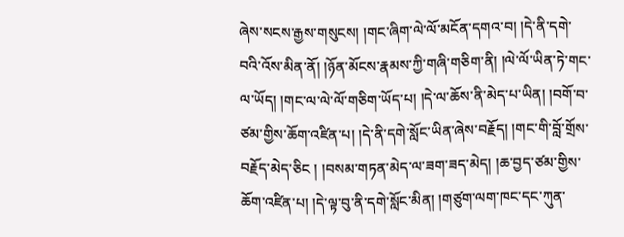ཞེས་སངས་རྒྱས་གསུངས། །གང་ཞིག་ལེ་ལོ་མངོན་དགའ་བ། །དེ་ནི་དགེ་བའི་འོས་མིན་ནོ། །ཉོན་མོངས་རྣམས་ཀྱི་གཞི་གཅིག་ནི། །ལེ་ལོ་ཡིན་ཏེ་གང་ལ་ཡོད། །གང་ལ་ལེ་ལོ་གཅིག་ཡོད་པ། །དེ་ལ་ཆོས་ནི་མེད་པ་ཡིན། །བགོ་བ་ཙམ་གྱིས་ཆོག་འཛིན་པ། །དེ་ནི་དགེ་སློང་ཡིན་ཞེས་བརྗོད། །གང་གི་བློ་གྲོས་བརྗོད་མེད་ཅིང ། །བསམ་གཏན་མེད་ལ་ཟག་ཟད་མེད། །ཆ་བྱད་ཙམ་གྱིས་ཆོག་འཛིན་པ། །དེ་ལྟ་བུ་ནི་དགེ་སློང་མིན། །གཙུག་ལག་ཁང་དང་ཀུན་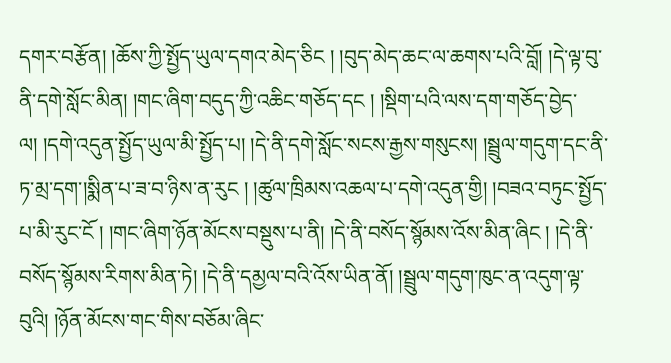དགར་བརྩོན། །ཆོས་ཀྱི་སྤྱོད་ཡུལ་དགའ་མེད་ཅིང ། །བུད་མེད་ཆང་ལ་ཆགས་པའི་བློ། །དེ་ལྟ་བུ་ནི་དགེ་སློང་མིན། །གང་ཞིག་བདུད་ཀྱི་འཆིང་གཅོད་དང ། །སྡིག་པའི་ལས་དག་གཅོད་བྱེད་ལ། །དགེ་འདུན་སྤྱོད་ཡུལ་མི་སྤྱོད་པ། །དེ་ནི་དགེ་སློང་སངས་རྒྱས་གསུངས། །སྦྲུལ་གདུག་དང་ནི་ཏ་མྲ་དག་།སྨིན་པ་ཟ་བ་ཉིས་ན་རུང ། །ཚུལ་ཁྲིམས་འཆལ་པ་དགེ་འདུན་གྱི། །བཟའ་བཏུང་སྤྱོད་པ་མི་རུང་ངོ ། །གང་ཞིག་ཉོན་མོངས་བསྡུས་པ་ནི། །དེ་ནི་བསོད་སྙོམས་འོས་མིན་ཞིང ། །དེ་ནི་བསོད་སྙོམས་རིགས་མིན་ཏེ། །དེ་ནི་དམྱལ་བའི་འོས་ཡིན་ནོ། །སྦྲུལ་གདུག་ཁུང་ན་འདུག་ལྟ་བུའི། །ཉོན་མོངས་གང་གིས་བཅོམ་ཞིང་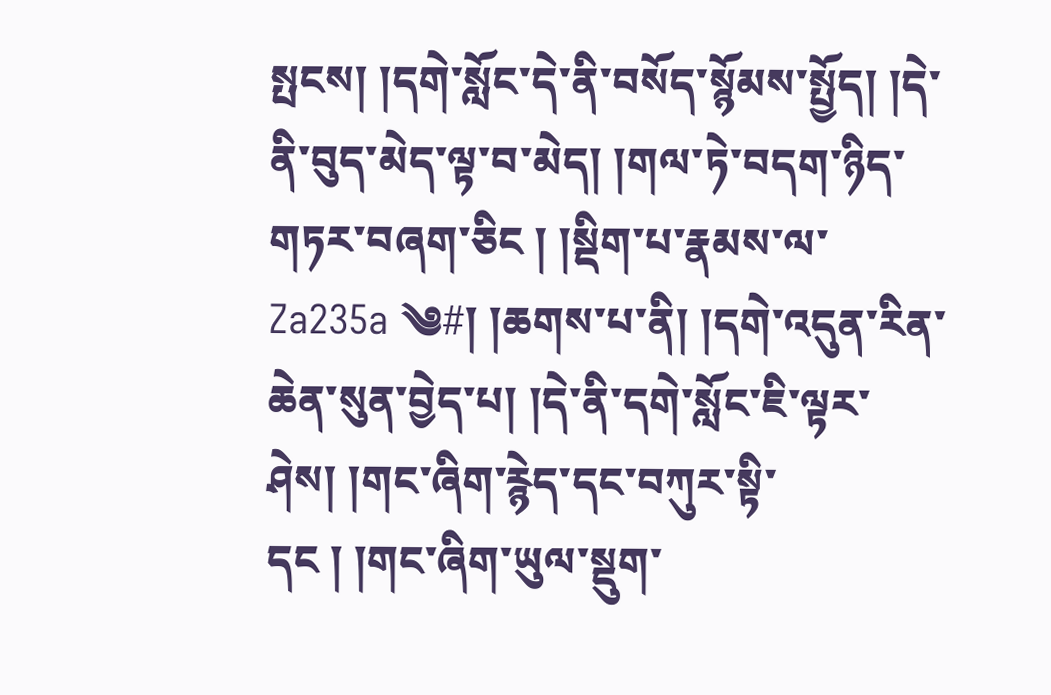སྤངས། །དགེ་སློང་དེ་ནི་བསོད་སྙོམས་སྤྱོད། །དེ་ནི་བུད་མེད་ལྟ་བ་མེད། །གལ་ཏེ་བདག་ཉིད་གཏར་བཞག་ཅིང ། །སྡིག་པ་རྣམས་ལ་ Za235a ༄#། །ཆགས་པ་ནི། །དགེ་འདུན་རིན་ཆེན་སུན་བྱེད་པ། །དེ་ནི་དགེ་སློང་ཇི་ལྟར་ཤེས། །གང་ཞིག་རྙེད་དང་བཀུར་སྟི་དང ། །གང་ཞིག་ཡུལ་སྡུག་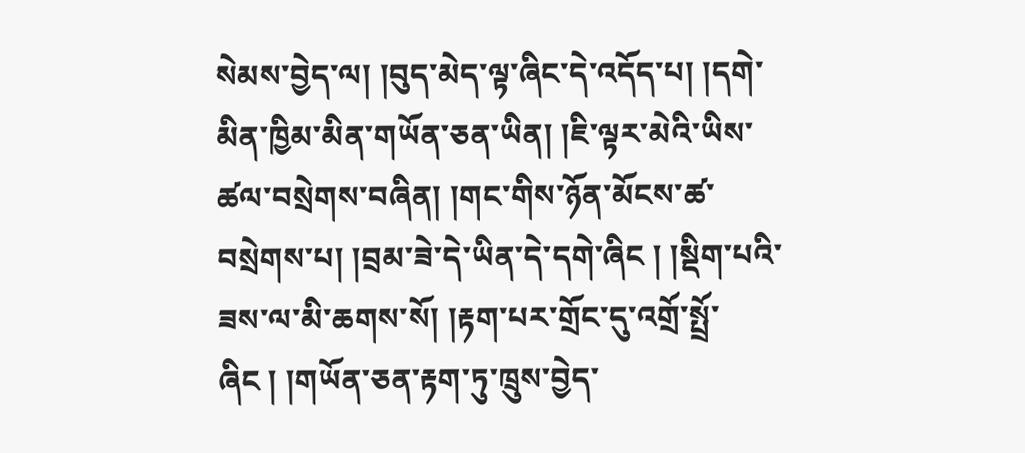སེམས་བྱེད་ལ། །བུད་མེད་ལྟ་ཞིང་དེ་འདོད་པ། །དགེ་མིན་ཁྱིམ་མིན་གཡོན་ཅན་ཡིན། །ཇི་ལྟར་མེའི་ཡིས་ཚལ་བསྲེགས་བཞིན། །གང་གིས་ཉོན་མོངས་ཚ་བསྲེགས་པ། །བྲམ་ཟེ་དེ་ཡིན་དེ་དགེ་ཞིང ། །སྡིག་པའི་ཟས་ལ་མི་ཆགས་སོ། །རྟག་པར་གྲོང་དུ་འགྲོ་སྤྲོ་ཞིང ། །གཡོན་ཅན་རྟག་ཏུ་ཁྲུས་བྱེད་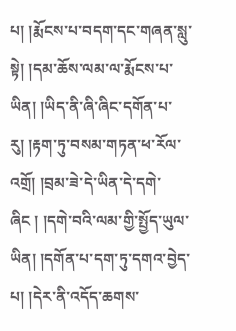པ། །རྨོངས་པ་བདག་དང་གཞན་སླུ་སྟེ། །དམ་ཆོས་ལམ་ལ་རྨོངས་པ་ཡིན། །ཡིད་ནི་ཞི་ཞིང་དགོན་པ་རུ། །རྟག་ཏུ་བསམ་གཏན་ཕ་རོལ་འགྲོ། །བྲམ་ཟེ་དེ་ཡིན་དེ་དགེ་ཞིང ། །དགེ་བའི་ལམ་གྱི་སྤྱོད་ཡུལ་ཡིན། །དགོན་པ་དག་ཏུ་དགའ་བྱེད་པ། །དེར་ནི་འདོད་ཆགས་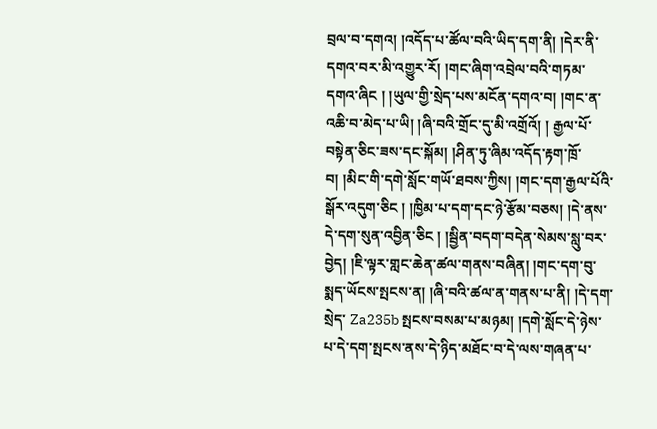བྲལ་བ་དགའ། །འདོད་པ་ཚོལ་བའི་ཡིད་དག་ནི། །དེར་ནི་དགའ་བར་མི་འགྱུར་རོ། །གང་ཞིག་འབྲེལ་བའི་གཏམ་དགའ་ཞིང ། །ཡུལ་གྱི་སྲེད་པས་མངོན་དགའ་བ། །གང་ན་འཆི་བ་མེད་པ་ཡི། །ཞི་བའི་གྲོང་དུ་མི་འགྲོའོ། ། རྒྱལ་པོ་བསྟེན་ཅིང་ཟས་དང་སྐོམ། །ཤིན་ཏུ་ཞིམ་འདོད་རྟག་ཁྲོ་བ། །མིང་གི་དགེ་སློང་གཡོ་ཐབས་ཀྱིས། །གང་དག་རྒྱལ་པོའི་སྒོར་འདུག་ཅིང ། །ཁྱིམ་པ་དག་དང་ཉེ་རྩོམ་བཅས། །དེ་ནས་དེ་དག་སུན་འབྱིན་ཅིང ། །སྦྱིན་བདག་བདེན་སེམས་སླུ་བར་བྱེད། །ཇི་ལྟར་གླང་ཆེན་ཚལ་གནས་བཞིན། །གང་དག་བུ་སྨད་ཡོངས་སྤངས་ན། །ཞི་བའི་ཚལ་ན་གནས་པ་ནི། །དེ་དག་སྲེད་ Za235b སྤངས་བསམ་པ་མཉམ། །དགེ་སློང་དེ་ཉེས་པ་དེ་དག་སྤངས་ནས་དེ་ཉིད་མཐོང་བ་དེ་ལས་གཞན་པ་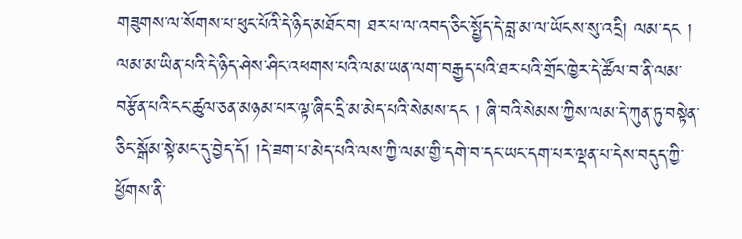གཟུགས་ལ་སོགས་པ་ཕུང་པོའི་དེ་ཉིད་མཐོང་བ། ཐར་པ་ལ་འབད་ཅིང་སྤྱོད་དེ་བླ་མ་ལ་ཡོངས་སུ་འདྲི། ལམ་དང ། ལམ་མ་ཡིན་པའི་དེ་ཉིད་ཤེས་ཤིང་འཕགས་པའི་ལམ་ཡན་ལག་བརྒྱད་པའི་ཐར་པའི་གྲོང་ཁྱེར་དེ་ཚོལ་བ་ནི་ལམ་བརྩོན་པའི་ངང་ཚུལ་ཅན་མཉམ་པར་ལྟ་ཞིང་དྲི་མ་མེད་པའི་སེམས་དང ། ཞི་བའི་སེམས་ཀྱིས་ལམ་དེ་ཀུན་ཏུ་བསྟེན་ཅིང་སྒོམ་སྟེ་མང་དུ་བྱེད་དོ། །དེ་ཟག་པ་མེད་པའི་ལས་ཀྱི་ལམ་གྱི་དགེ་བ་དང་ཡང་དག་པར་ལྡན་པ་དེས་བདུད་ཀྱི་ཕྱོགས་ནི་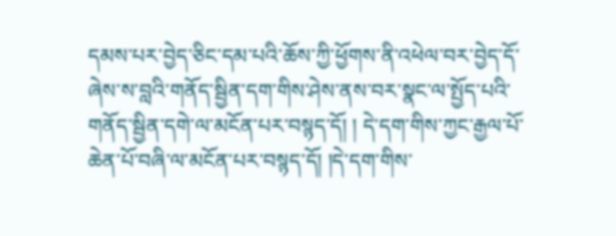དམས་པར་བྱེད་ཅིང་དམ་པའི་ཆོས་ཀྱི་ཕྱོགས་ནི་འཕེལ་བར་བྱེད་དོ་ཞེས་ས་བླའི་གནོད་སྦྱིན་དག་གིས་ཤེས་ནས་བར་སྣང་ལ་སྤྱོད་པའི་གནོད་སྦྱིན་དགེ་ལ་མངོན་པར་བསྙད་དོ། ། དེ་དག་གིས་ཀྱང་རྒྱལ་པོ་ཆེན་པོ་བཞི་ལ་མངོན་པར་བསྙད་དོ། །དེ་དག་གིས་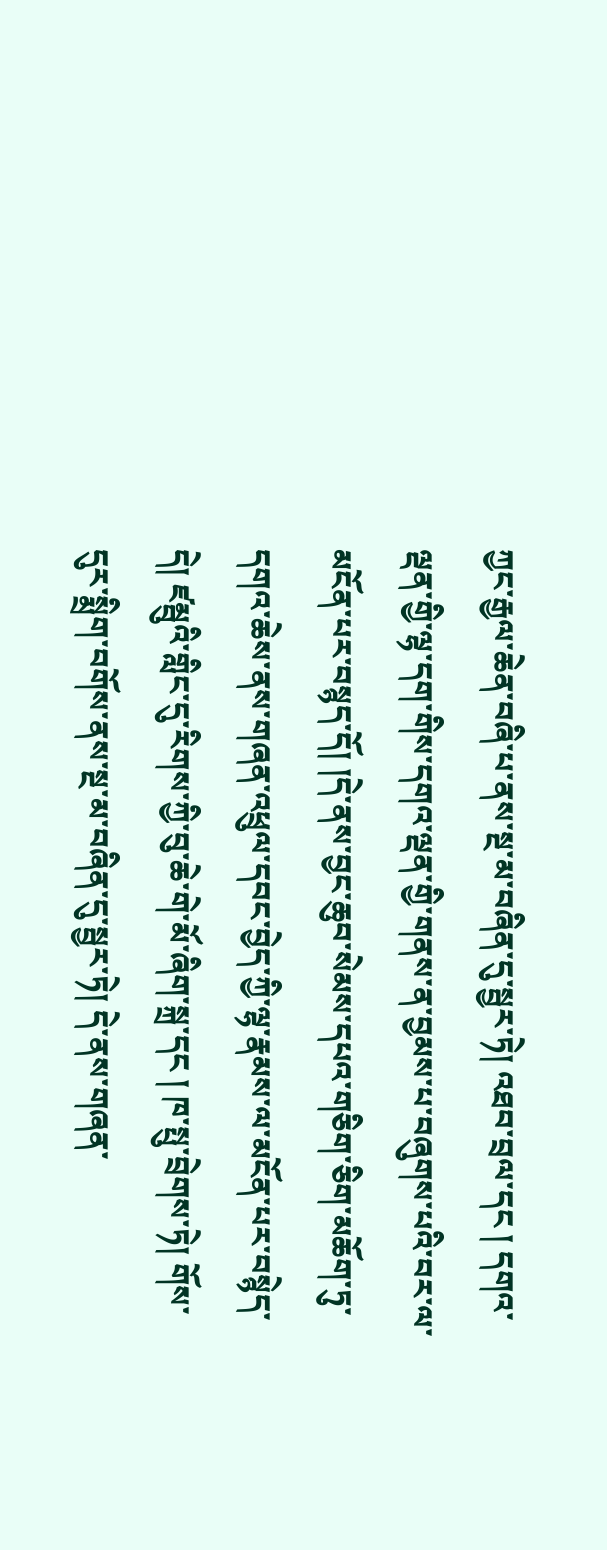ཀྱང་རྒྱལ་ཆེན་བཞི་པ་ནས་སྔ་མ་བཞིན་དུ་སྦྱར་ཏེ། འཐབ་བྲལ་དང ། དགའ་ལྡན་གྱི་ལྷ་དག་གིས་དགའ་ལྡན་གྱི་གནས་ན་བྱམས་པ་བཞུགས་པའི་བར་ལ་མངོན་པར་བསྙད་དོ། །དེ་ནས་བྱང་ཆུབ་སེམས་དཔའ་གཅིག་ཅིག་མཆོག་ཏུ་དགའ་ཆེས་ནས་གཞན་འཕྲུལ་དབང་བྱེད་ཀྱི་ལྷ་རྣམས་ལ་མངོན་པར་བསྙེད་དེ། ཛམྦུའི་གླིང་དུ་རིགས་ཀྱི་བུ་ཆེ་གེ་མོ་ཞིག་སྐྲ་དང ། ཁ་སྤུ་བྲེགས་ཏེ། གོས་དུར་སྨྲིག་བགོས་ནས་སྔ་མ་བཞིན་དུ་སྦྱར་ཏེ། དེ་ནས་གཞན་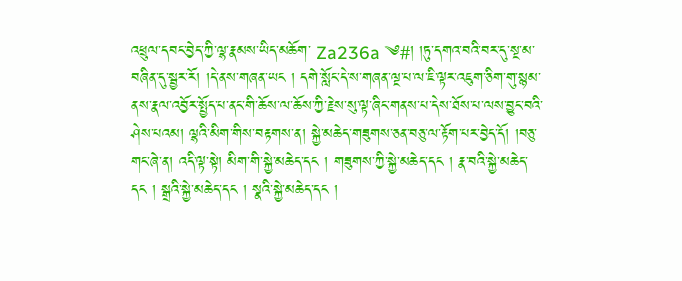འཕྲུལ་དབང་བྱེད་ཀྱི་ལྷ་རྣམས་ཡིད་མཆོག་ Za236a ༄#། །ཏུ་དགའ་བའི་བར་དུ་སྔ་མ་བཞིན་དུ་སྦྱར་རོ། །དེ་ནས་གཞན་ཡང ། དགེ་སློང་དེ་ས་གཞན་ལྔ་པ་ལ་ཇི་ལྟར་འཇུག་ཅིག་གུ་སྙམ་ནས་རྣལ་འབྱོར་སྤྱོད་པ་ནང་གི་ཆོས་ལ་ཆོས་ཀྱི་རྗེས་སུ་ལྟ་ཞིང་གནས་པ་དེས་ཐོས་པ་ལས་བྱུང་བའི་ཤེས་པའམ། ལྷའི་མིག་གིས་བརྟགས་ན། སྐྱེ་མཆེད་གཟུགས་ཅན་བཅུ་ལ་རྟོག་པར་བྱེད་དོ། །བཅུ་གང་ཞེ་ན། འདི་ལྟ་སྟེ། མིག་གི་སྐྱེ་མཆེད་དང ། གཟུགས་ཀྱི་སྐྱེ་མཆེད་དང ། རྣ་བའི་སྐྱེ་མཆེད་དང ། སྒྲའི་སྐྱེ་མཆེད་དང ། སྣའི་སྐྱེ་མཆེད་དང །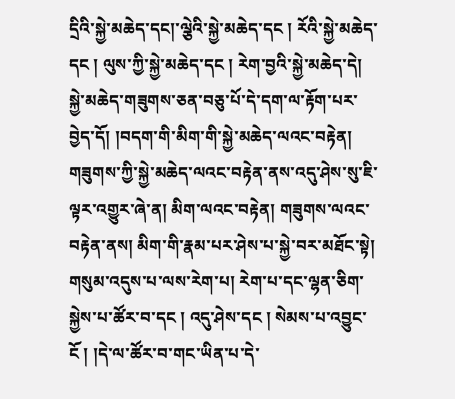དྲིའི་སྐྱེ་མཆེད་དང།་ལྕེའི་སྐྱེ་མཆེད་དང ། རོའི་སྐྱེ་མཆེད་དང ། ལུས་ཀྱི་སྐྱེ་མཆེད་དང ། རེག་བྱའི་སྐྱེ་མཆེད་དེ། སྐྱེ་མཆེད་གཟུགས་ཅན་བཅུ་པོ་དེ་དག་ལ་རྟོག་པར་བྱེད་དོ། །བདག་གི་མིག་གི་སྐྱེ་མཆེད་ལའང་བརྟེན། གཟུགས་ཀྱི་སྐྱེ་མཆེད་ལའང་བརྟེན་ནས་འདུ་ཤེས་སུ་ཇི་ལྟར་འགྱུར་ཞེ་ན། མིག་ལའང་བརྟེན། གཟུགས་ལའང་བརྟེན་ནས། མིག་གི་རྣམ་པར་ཤེས་པ་སྐྱེ་བར་མཐོང་སྟེ། གསུམ་འདུས་པ་ལས་རེག་པ། རེག་པ་དང་ལྷན་ཅིག་སྐྱེས་པ་ཚོར་བ་དང ། འདུ་ཤེས་དང ། སེམས་པ་འབྱུང་ངོ ། །དེ་ལ་ཚོར་བ་གང་ཡིན་པ་དེ་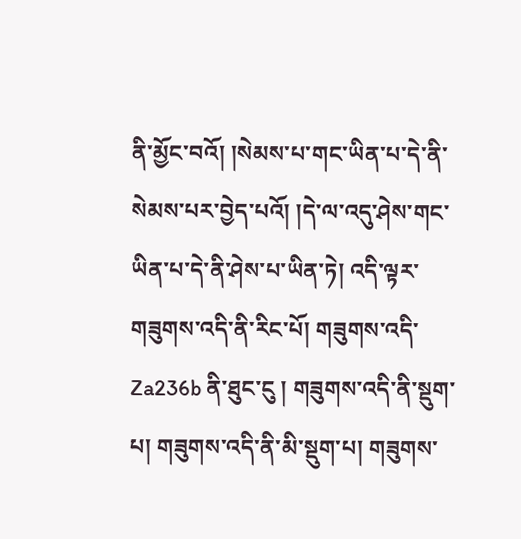ནི་མྱོང་བའོ། །སེམས་པ་གང་ཡིན་པ་དེ་ནི་སེམས་པར་བྱེད་པའོ། །དེ་ལ་འདུ་ཤེས་གང་ཡིན་པ་དེ་ནི་ཤེས་པ་ཡིན་ཏེ། འདི་ལྟར་གཟུགས་འདི་ནི་རིང་པོ། གཟུགས་འདི་ Za236b ནི་ཐུང་ངུ ། གཟུགས་འདི་ནི་སྡུག་པ། གཟུགས་འདི་ནི་མི་སྡུག་པ། གཟུགས་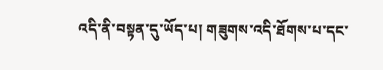འདི་ནི་བསྟན་དུ་ཡོད་པ། གཟུགས་འདི་ཐོགས་པ་དང་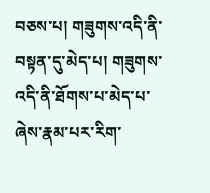བཅས་པ། གཟུགས་འདི་ནི་བསྟན་དུ་མེད་པ། གཟུགས་འདི་ནི་ཐོགས་པ་མེད་པ་ཞེས་རྣམ་པར་རིག་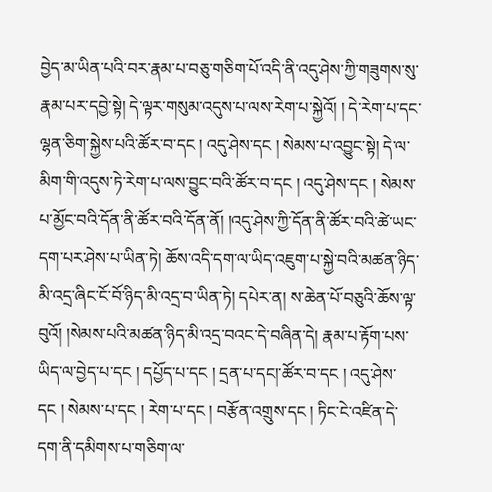བྱེད་མ་ཡིན་པའི་བར་རྣམ་པ་བཅུ་གཅིག་པོ་འདི་ནི་འདུ་ཤེས་ཀྱི་གཟུགས་སུ་རྣམ་པར་དབྱེ་སྟེ། དེ་ལྟར་གསུམ་འདུས་པ་ལས་རེག་པ་སྐྱེའོ། ། དེ་རེག་པ་དང་ལྷན་ཅིག་སྐྱེས་པའི་ཚོར་བ་དང ། འདུ་ཤེས་དང ། སེམས་པ་འབྱུང་སྟེ། དེ་ལ་མིག་གི་འདུས་ཏེ་རེག་པ་ལས་བྱུང་བའི་ཚོར་བ་དང ། འདུ་ཤེས་དང ། སེམས་པ་མྱོང་བའི་དོན་ནི་ཚོར་བའི་དོན་ནོ། །འདུ་ཤེས་ཀྱི་དོན་ནི་ཚོར་བའི་ཚེ་ཡང་དག་པར་ཤེས་པ་ཡིན་ཏེ། ཆོས་འདི་དག་ལ་ཡིད་འཇུག་པ་སྐྱེ་བའི་མཚན་ཉིད་མི་འདྲ་ཞིང་ངོ་བོ་ཉིད་མི་འདྲ་བ་ཡིན་ཏེ། དཔེར་ན། ས་ཆེན་པོ་བཅུའི་ཆོས་ལྟ་བུའོ། །སེམས་པའི་མཚན་ཉིད་མི་འདྲ་བའང་དེ་བཞིན་དེ། རྣམ་པ་རྟོག་པས་ཡིད་ལ་བྱེད་པ་དང ། དཔྱོད་པ་དང ། དྲན་པ་དང།་ཚོར་བ་དང ། འདུ་ཤེས་དང ། སེམས་པ་དང ། རེག་པ་དང ། བརྩོན་འགྲུས་དང ། ཏིང་ངེ་འཛིན་དེ་དག་ནི་དམིགས་པ་གཅིག་ལ་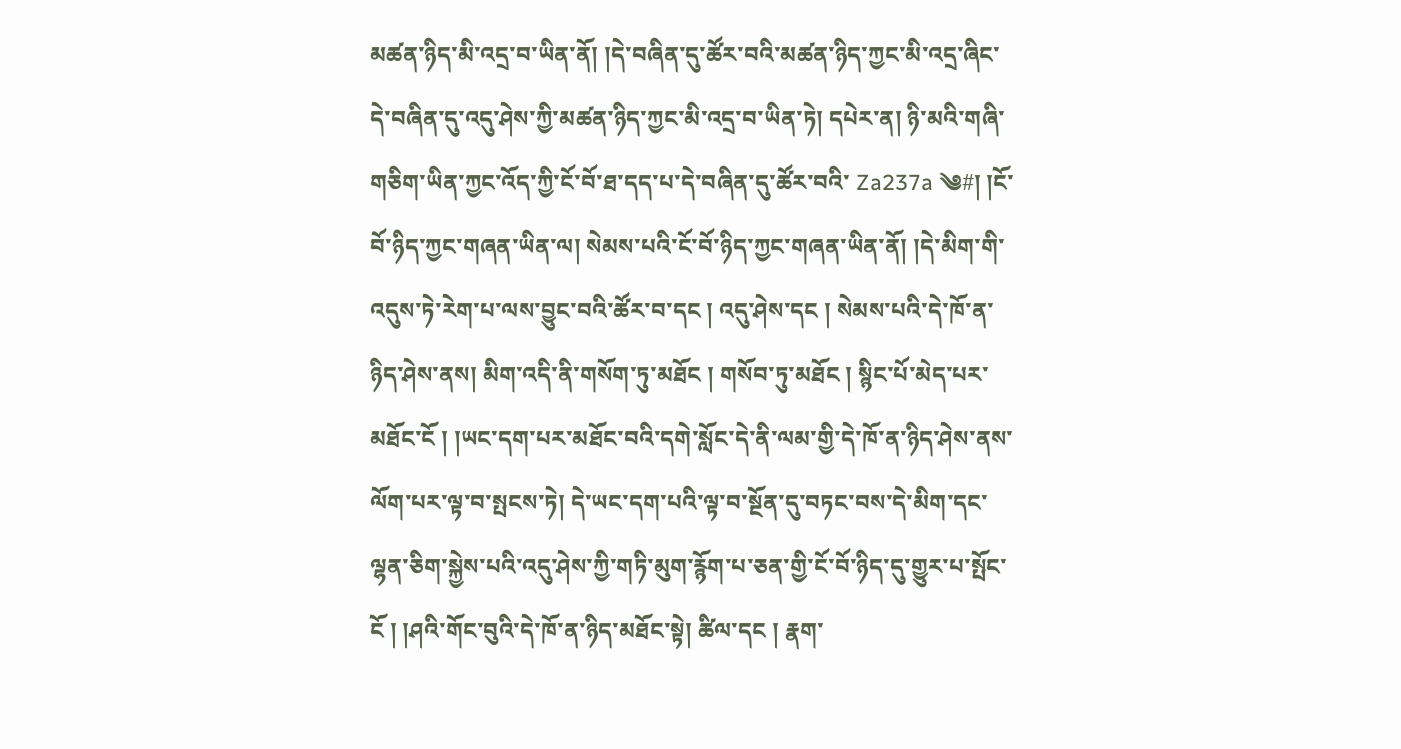མཚན་ཉིད་མི་འདྲ་བ་ཡིན་ནོ། །དེ་བཞིན་དུ་ཚོར་བའི་མཚན་ཉིད་ཀྱང་མི་འདྲ་ཞིང་དེ་བཞིན་དུ་འདུ་ཤེས་ཀྱི་མཚན་ཉིད་ཀྱང་མི་འདྲ་བ་ཡིན་ཏེ། དཔེར་ན། ཉི་མའི་གཞི་གཅིག་ཡིན་ཀྱང་འོད་ཀྱི་ངོ་བོ་ཐ་དད་པ་དེ་བཞིན་དུ་ཚོར་བའི་ Za237a ༄#། །ངོ་བོ་ཉིད་ཀྱང་གཞན་ཡིན་ལ། སེམས་པའི་ངོ་བོ་ཉིད་ཀྱང་གཞན་ཡིན་ནོ། །དེ་མིག་གི་འདུས་ཏེ་རེག་པ་ལས་བྱུང་བའི་ཚོར་བ་དང ། འདུ་ཤེས་དང ། སེམས་པའི་དེ་ཁོ་ན་ཉིད་ཤེས་ནས། མིག་འདི་ནི་གསོག་ཏུ་མཐོང ། གསོབ་ཏུ་མཐོང ། སྙིང་པོ་མེད་པར་མཐོང་ངོ ། །ཡང་དག་པར་མཐོང་བའི་དགེ་སློང་དེ་ནི་ལམ་གྱི་དེ་ཁོ་ན་ཉིད་ཤེས་ནས་ལོག་པར་ལྟ་བ་སྤངས་ཏེ། དེ་ཡང་དག་པའི་ལྟ་བ་སྔོན་དུ་བཏང་བས་དེ་མིག་དང་ལྷན་ཅིག་སྐྱེས་པའི་འདུ་ཤེས་ཀྱི་གཏི་མུག་རྙོག་པ་ཅན་གྱི་ངོ་བོ་ཉིད་དུ་གྱུར་པ་སྤོང་ངོ ། །ཤའི་གོང་བུའི་དེ་ཁོ་ན་ཉིད་མཐོང་སྟེ། ཚིལ་དང ། རྣག་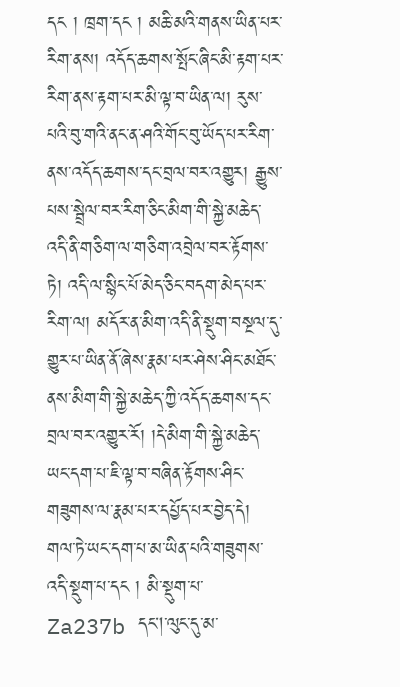དང ། ཁྲག་དང ། མཆི་མའི་གནས་ཡིན་པར་རིག་ནས། འདོད་ཆགས་སྤོང་ཞིང་མི་རྟག་པར་རིག་ནས་རྟག་པར་མི་ལྟ་བ་ཡིན་ལ། རུས་པའི་བུ་གའི་ནང་ན་ཤའི་གོང་བུ་ཡོད་པར་རིག་ནས་འདོད་ཆགས་དང་བྲལ་བར་འགྱུར། རྒྱུས་པས་སྦྲེལ་བར་རིག་ཅིང་མིག་གི་སྐྱེ་མཆེད་འདི་ནི་གཅིག་ལ་གཅིག་འབྲེལ་བར་རྟོགས་ཏེ། འདི་ལ་སྙིང་པོ་མེད་ཅིང་བདག་མེད་པར་རིག་ལ། མདོར་ན་མིག་འདི་ནི་སྡུག་བསྔལ་དུ་གྱུར་པ་ཡིན་ནོ་ཞེས་རྣམ་པར་ཤེས་ཤིང་མཐོང་ནས་མིག་གི་སྐྱེ་མཆེད་ཀྱི་འདོད་ཆགས་དང་བྲལ་བར་འགྱུར་རོ། །དེ་མིག་གི་སྐྱེ་མཆེད་ཡང་དག་པ་ཇི་ལྟ་བ་བཞིན་རྟོགས་ཤིང་གཟུགས་ལ་རྣམ་པར་དཔྱོད་པར་བྱེད་དེ། གལ་ཏེ་ཡང་དག་པ་མ་ཡིན་པའི་གཟུགས་འདི་སྡུག་པ་དང ། མི་སྡུག་པ་ Za237b དང།་ལུང་དུ་མ་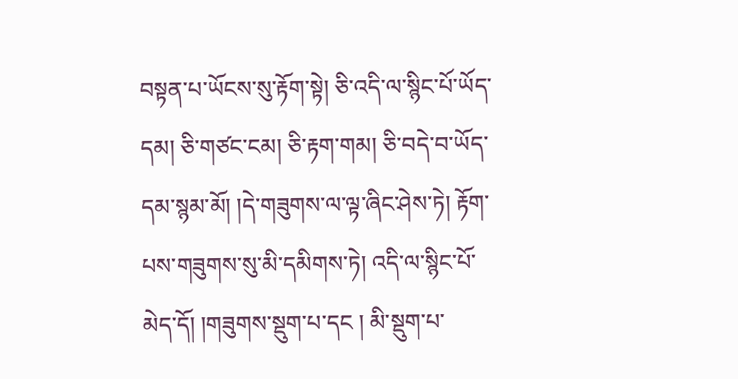བསྟན་པ་ཡོངས་སུ་རྟོག་སྟེ། ཅི་འདི་ལ་སྙིང་པོ་ཡོད་དམ། ཅི་གཙང་ངམ། ཅི་རྟག་གམ། ཅི་བདེ་བ་ཡོད་དམ་སྙམ་མོ། །དེ་གཟུགས་ལ་ལྟ་ཞིང་ཤེས་ཏེ། རྟོག་པས་གཟུགས་སུ་མི་དམིགས་ཏེ། འདི་ལ་སྙིང་པོ་མེད་དོ། །གཟུགས་སྡུག་པ་དང ། མི་སྡུག་པ་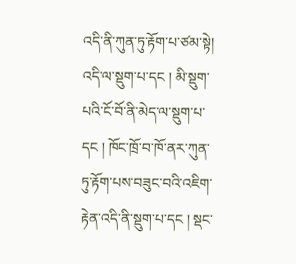འདི་ནི་ཀུན་ཏུ་རྟོག་པ་ཙམ་སྟེ། འདི་ལ་སྡུག་པ་དང ། མི་སྡུག་པའི་ངོ་བོ་ནི་མེད་ལ་སྡུག་པ་དང ། ཁོང་ཁྲོ་བ་ཁོ་ནར་ཀུན་ཏུ་རྟོག་པས་བཟུང་བའི་འཇིག་རྟེན་འདི་ནི་སྡུག་པ་དང ། སྡང་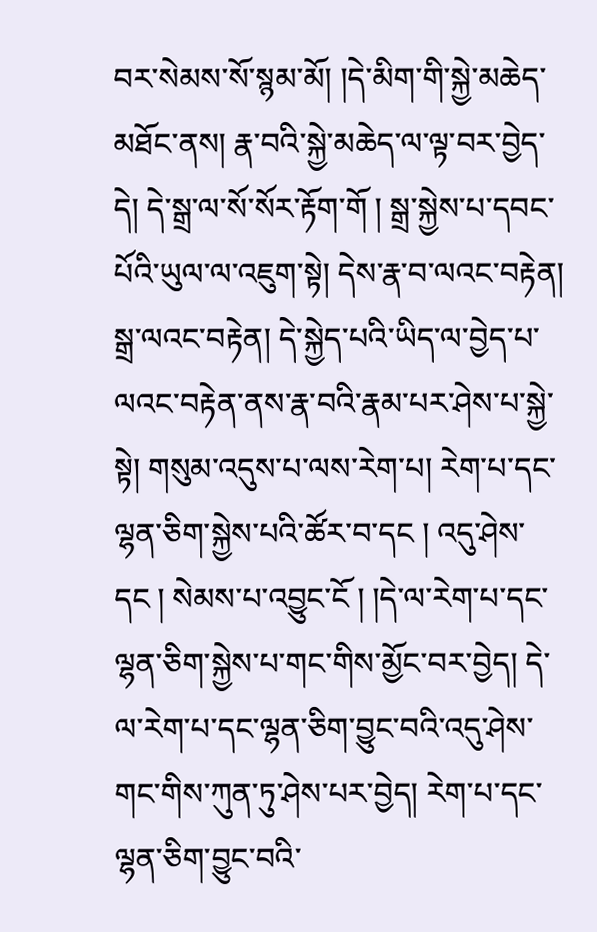བར་སེམས་སོ་སྙམ་མོ། །དེ་མིག་གི་སྐྱེ་མཆེད་མཐོང་ནས། རྣ་བའི་སྐྱེ་མཆེད་ལ་ལྟ་བར་བྱེད་དེ། དེ་སྒྲ་ལ་སོ་སོར་རྟོག་གོ ། སྒྲ་སྐྱེས་པ་དབང་པོའི་ཡུལ་ལ་འཇུག་སྟེ། དེས་རྣ་བ་ལའང་བརྟེན། སྒྲ་ལའང་བརྟེན། དེ་སྐྱེད་པའི་ཡིད་ལ་བྱེད་པ་ལའང་བརྟེན་ནས་རྣ་བའི་རྣམ་པར་ཤེས་པ་སྐྱེ་སྟེ། གསུམ་འདུས་པ་ལས་རེག་པ། རེག་པ་དང་ལྷན་ཅིག་སྐྱེས་པའི་ཚོར་བ་དང ། འདུ་ཤེས་དང ། སེམས་པ་འབྱུང་ངོ ། །དེ་ལ་རེག་པ་དང་ལྷན་ཅིག་སྐྱེས་པ་གང་གིས་མྱོང་བར་བྱེད། དེ་ལ་རེག་པ་དང་ལྷན་ཅིག་བྱུང་བའི་འདུ་ཤེས་གང་གིས་ཀུན་ཏུ་ཤེས་པར་བྱེད། རེག་པ་དང་ལྷན་ཅིག་བྱུང་བའི་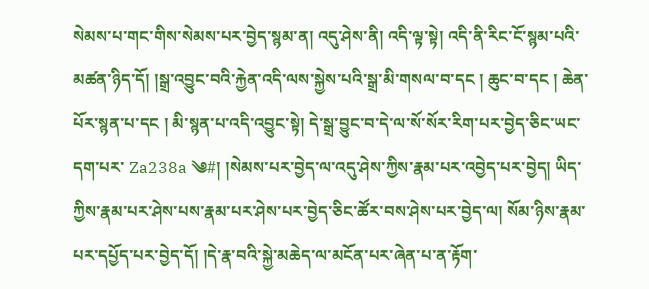སེམས་པ་གང་གིས་སེམས་པར་བྱེད་སྙམ་ན། འདུ་ཤེས་ནི། འདི་ལྟ་སྟེ། འདི་ནི་རིང་ངོ་སྙམ་པའི་མཚན་ཉིད་དོ། །སྒྲ་འབྱུང་བའི་རྐྱེན་འདི་ལས་སྐྱེས་པའི་སྒྲ་མི་གསལ་བ་དང ། ཆུང་བ་དང ། ཆེན་པོར་སྙན་པ་དང ། མི་སྙན་པ་འདི་འབྱུང་སྟེ། དེ་སྒྲ་བྱུང་བ་དེ་ལ་སོ་སོར་རིག་པར་བྱེད་ཅིང་ཡང་དག་པར་ Za238a ༄#། །སེམས་པར་བྱེད་ལ་འདུ་ཤེས་ཀྱིས་རྣམ་པར་འབྱེད་པར་བྱེད། ཡིད་ཀྱིས་རྣམ་པར་ཤེས་པས་རྣམ་པར་ཤེས་པར་བྱེད་ཅིང་ཚོར་བས་ཤེས་པར་བྱེད་ལ། སོམ་ཉིས་རྣམ་པར་དཔྱོད་པར་བྱེད་དོ། །དེ་རྣ་བའི་སྐྱེ་མཆེད་ལ་མངོན་པར་ཞེན་པ་ན་རྟོག་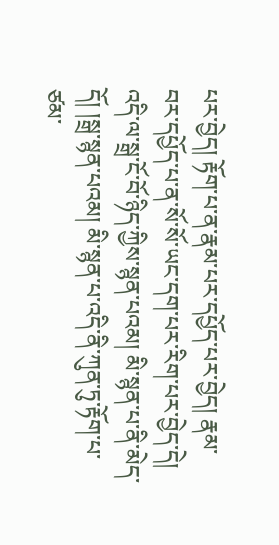པར་བྱེད། རྟོག་པ་ན་རྣམ་པར་དཔྱོད་པར་བྱེད། རྣམ་བར་དཔྱོད་པ་ན་སོ་སོ་ཡང་དག་པར་རིག་པར་བྱེད་དེ། འདི་ལ་སྒྲ་ངོ་བོ་ཉིད་ཀྱིས་སྙན་པའམ། མི་སྙན་པ་ནི་མེད་དོ། །སྒྲ་སྙན་པའམ། མི་སྙན་པ་འདི་ནི་ཀུན་ཏུ་རྟོག་པ་ཙམ་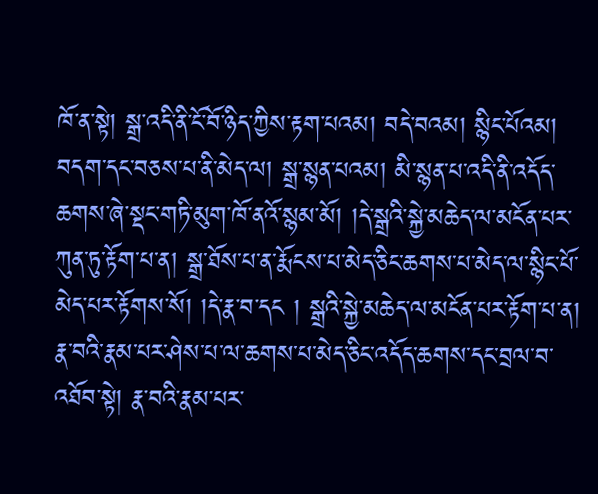ཁོ་ན་སྟེ། སྒྲ་འདི་ནི་ངོ་བོ་ཉིད་ཀྱིས་རྟག་པའམ། བདེ་བའམ། སྙིང་པོའམ། བདག་དང་བཅས་པ་ནི་མེད་ལ། སྒྲ་སྙན་པའམ། མི་སྙན་པ་འདི་ནི་འདོད་ཆགས་ཞེ་སྡང་གཏི་མུག་ཁོ་ནའོ་སྙམ་མོ། །དེ་སྒྲའི་སྐྱེ་མཆེད་ལ་མངོན་པར་ཀུན་ཏུ་རྟོག་པ་ན། སྒྲ་ཐོས་པ་ན་རྨོངས་པ་མེད་ཅིང་ཆགས་པ་མེད་ལ་སྙིང་པོ་མེད་པར་རྟོགས་སོ། །དེ་རྣ་བ་དང ། སྒྲའི་སྐྱེ་མཆེད་ལ་མངོན་པར་རྟོག་པ་ན། རྣ་བའི་རྣམ་པར་ཤེས་པ་ལ་ཆགས་པ་མེད་ཅིང་འདོད་ཆགས་དང་བྲལ་བ་འཐོབ་སྟེ། རྣ་བའི་རྣམ་པར་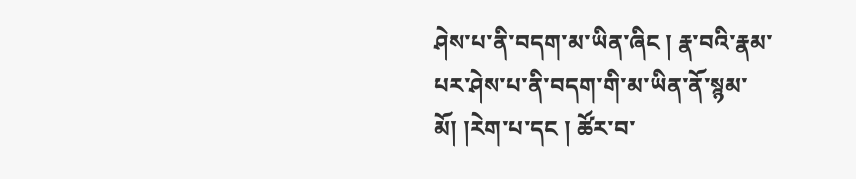ཤེས་པ་ནི་བདག་མ་ཡིན་ཞིང ། རྣ་བའི་རྣམ་པར་ཤེས་པ་ནི་བདག་གི་མ་ཡིན་ནོ་སྙམ་མོ། །རེག་པ་དང ། ཚོར་བ་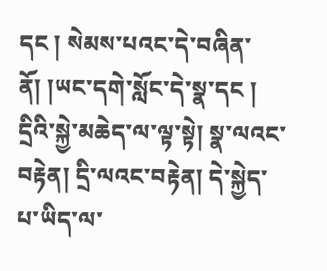དང ། སེམས་པའང་དེ་བཞིན་ནོ། །ཡང་དགེ་སློང་དེ་སྣ་དང ། དྲིའི་སྐྱེ་མཆེད་ལ་ལྟ་སྟེ། སྣ་ལའང་བརྟེན། དྲི་ལའང་བརྟེན། དེ་སྐྱེད་པ་ཡིད་ལ་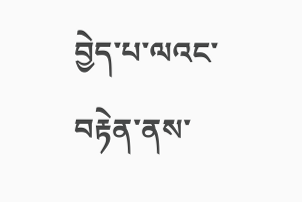བྱེད་པ་ལའང་བརྟེན་ནས་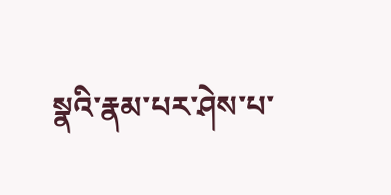སྣའི་རྣམ་པར་ཤེས་པ་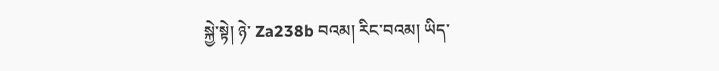སྐྱེ་སྟེ། ཉེ་ Za238b བའམ། རིང་བའམ། ཡིད་